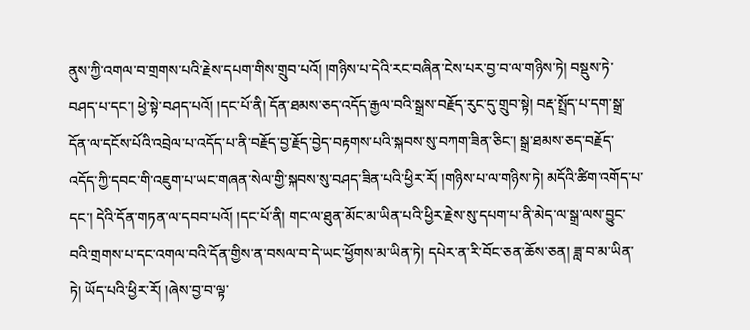ནུས་ཀྱི་འགལ་བ་གྲགས་པའི་རྗེས་དཔག་གིས་གྲུབ་པའོ། །གཉིས་པ་དེའི་རང་བཞིན་ངེས་པར་བྱ་བ་ལ་གཉིས་ཏེ། བསྡུས་ཏེ་བཤད་པ་དང་། ཕྱེ་སྟེ་བཤད་པའོ། །དང་པོ་ནི། དོན་ཐམས་ཅད་འདོད་རྒྱལ་བའི་སྒྲས་བརྗོད་རུང་དུ་གྲུབ་སྟེ། བརྡ་སྤྲོད་པ་དག་སྒྲ་དོན་ལ་དངོས་པོའི་འབྲེལ་པ་འདོད་པ་ནི་བརྗོད་བྱ་རྗོད་བྱེད་བརྟགས་པའི་སྐབས་སུ་བཀག་ཟིན་ཅིང་། སྒྲ་ཐམས་ཅད་བརྗོད་འདོད་ཀྱི་དབང་གི་འཇུག་པ་ཡང་གཞན་སེལ་གྱི་སྐབས་སུ་བཤད་ཟིན་པའི་ཕྱིར་རོ། །གཉིས་པ་ལ་གཉིས་ཏེ། མདོའི་ཚིག་འགོད་པ་དང་། དེའི་དོན་གཏན་ལ་དབབ་པའོ། །དང་པོ་ནི། གང་ལ་ཐུན་མོང་མ་ཡིན་པའི་ཕྱིར་རྗེས་སུ་དཔག་པ་ནི་མེད་ལ་སྒྲ་ལས་བྱུང་བའི་གྲགས་པ་དང་འགལ་བའི་དོན་གྱིས་ན་བསལ་བ་དེ་ཡང་ཕྱོགས་མ་ཡིན་ཏེ། དཔེར་ན་རི་བོང་ཅན་ཆོས་ཅན། ཟླ་བ་མ་ཡིན་ཏེ། ཡོད་པའི་ཕྱིར་རོ། །ཞེས་བྱ་བ་ལྟ་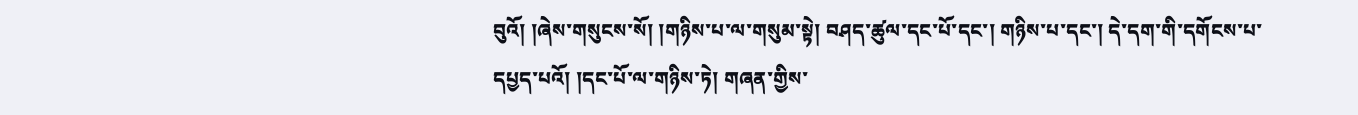བུའོ། །ཞེས་གསུངས་སོ། །གཉིས་པ་ལ་གསུམ་སྟེ། བཤད་ཚུལ་དང་པོ་དང་། གཉིས་པ་དང་། དེ་དག་གི་དགོངས་པ་དཔྱད་པའོ། །དང་པོ་ལ་གཉིས་ཏེ། གཞན་གྱིས་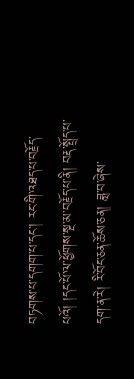བཏགས་པ་དགག་པ་དང་། རང་གི་འཐད་པ་བརྗོད་པའོ། །དང་པོ་ལ་ཕྱོགས་སྔ་མ་བརྗོད་པ་ནི། བརྡ་སྤྲོད་པ་དག་ན་རེ། རི་བོང་ཅན་ཆོས་ཅན། ཟླ་བ་ཞེས་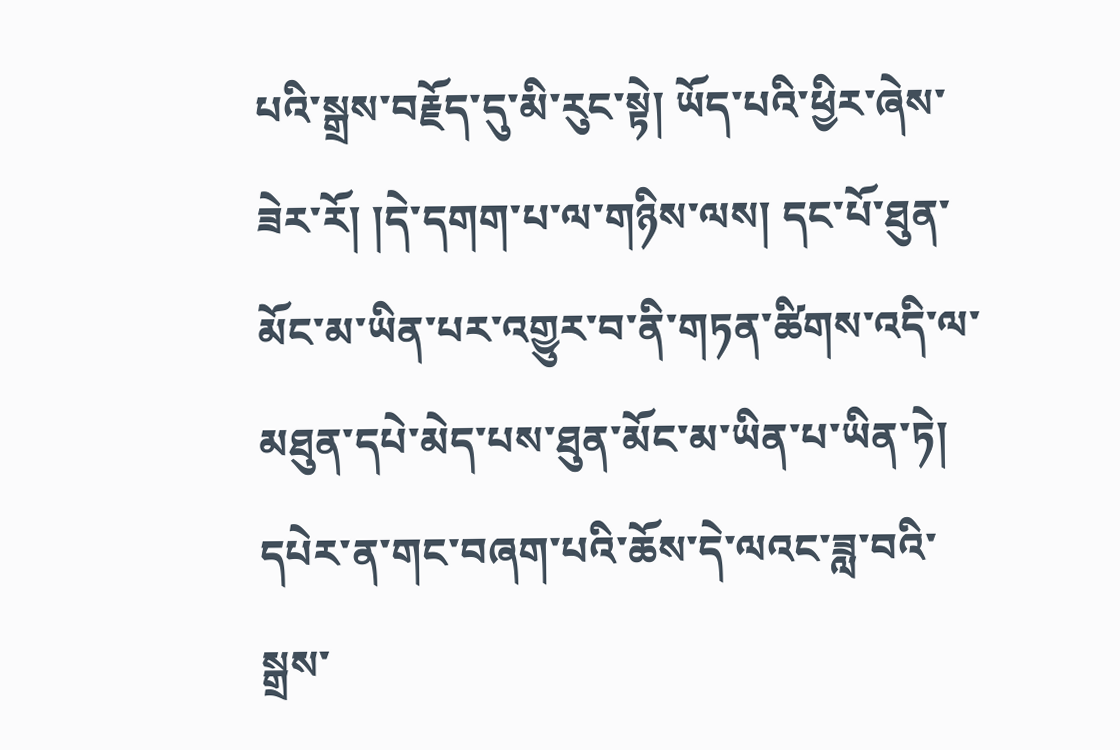པའི་སྒྲས་བརྗོད་དུ་མི་རུང་སྟེ། ཡོད་པའི་ཕྱིར་ཞེས་ཟེར་རོ། །དེ་དགག་པ་ལ་གཉིས་ལས། དང་པོ་ཐུན་མོང་མ་ཡིན་པར་འགྱུར་བ་ནི་གཏན་ཚིགས་འདི་ལ་མཐུན་དཔེ་མེད་པས་ཐུན་མོང་མ་ཡིན་པ་ཡིན་ཏེ། དཔེར་ན་གང་བཞག་པའི་ཆོས་དེ་ལའང་ཟླ་བའི་སྒྲས་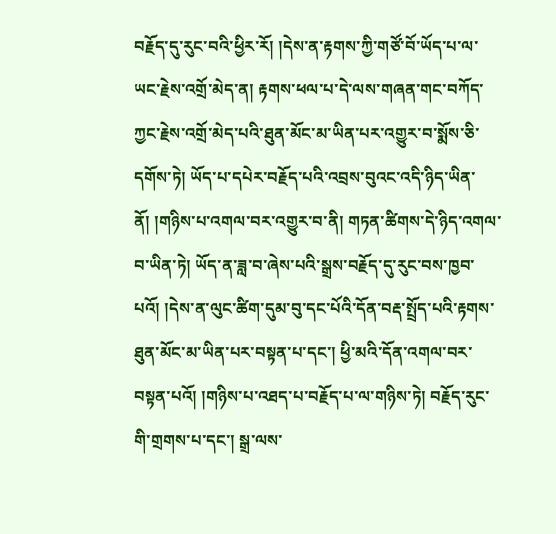བརྗོད་དུ་རུང་བའི་ཕྱིར་རོ། །དེས་ན་རྟགས་ཀྱི་གཙོ་བོ་ཡོད་པ་ལ་ཡང་རྗེས་འགྲོ་མེད་ན། རྟགས་ཕལ་པ་དེ་ལས་གཞན་གང་བཀོད་ཀྱང་རྗེས་འགྲོ་མེད་པའི་ཐུན་མོང་མ་ཡིན་པར་འགྱུར་བ་སྨོས་ཅི་དགོས་ཏེ། ཡོད་པ་དཔེར་བརྗོད་པའི་འབྲས་བུའང་འདི་ཉིད་ཡིན་ནོ། །གཉིས་པ་འགལ་བར་འགྱུར་བ་ནི། གཏན་ཚིགས་དེ་ཉིད་འགལ་བ་ཡིན་ཏེ། ཡོད་ན་ཟླ་བ་ཞེས་པའི་སྒྲས་བརྗོད་དུ་རུང་བས་ཁྱབ་པའོ། །དེས་ན་ལུང་ཚིག་དུམ་བུ་དང་པོའི་དོན་བརྡ་སྤྲོད་པའི་རྟགས་ཐུན་མོང་མ་ཡིན་པར་བསྟན་པ་དང་། ཕྱི་མའི་དོན་འགལ་བར་བསྟན་པའོ། །གཉིས་པ་འཐད་པ་བརྗོད་པ་ལ་གཉིས་ཏེ། བརྗོད་རུང་གི་གྲགས་པ་དང་། སྒྲ་ལས་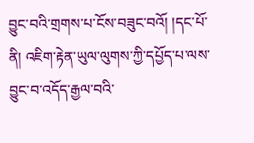བྱུང་བའི་གྲགས་པ་ངོས་བཟུང་བའོ། །དང་པོ་ནི། འཇིག་རྟེན་ཡུལ་ལུགས་ཀྱི་དཔྱོད་པ་ལས་བྱུང་བ་འདོད་རྒྱལ་བའི་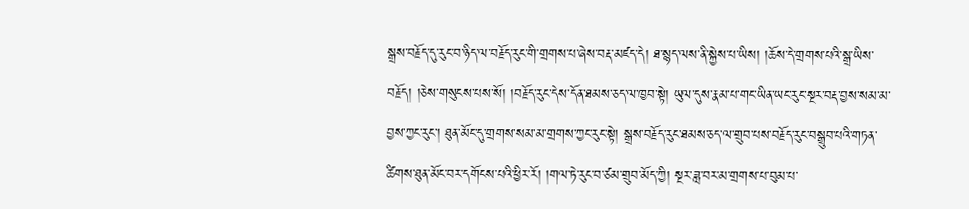སྒྲས་བརྗོད་དུ་རུང་བ་ཉིད་ལ་བརྗོད་རུང་གི་གྲགས་པ་ཞེས་བརྡ་མཛད་དེ། ཐ་སྙད་ལས་ནི་སྐྱེས་པ་ཡིས། །ཆོས་དེ་གྲགས་པའི་སྒྲ་ཡིས་བརྗོད། །ཅེས་གསུངས་པས་སོ། །བརྗོད་རུང་དེས་དོན་ཐམས་ཅད་ལ་ཁྱབ་སྟེ། ཡུལ་དུས་རྣམ་པ་གང་ཡིན་ཡང་རུང་སྔར་བརྡ་བྱས་སམ་མ་བྱས་ཀྱང་རུང་། ཐུན་མོང་དུ་གྲགས་སམ་མ་གྲགས་ཀྱང་རུང་སྟེ། སྒྲས་བརྗོད་རུང་ཐམས་ཅད་ལ་གྲུབ་པས་བརྗོད་རུང་བསྒྲུབ་པའི་གཏན་ཚིགས་ཐུན་མོང་བར་དགོངས་པའི་ཕྱིར་རོ། །གལ་ཏེ་རུང་བ་ཙམ་གྲུབ་མོད་ཀྱི། སྔར་ཟླ་བར་མ་གྲགས་པ་བུམ་པ་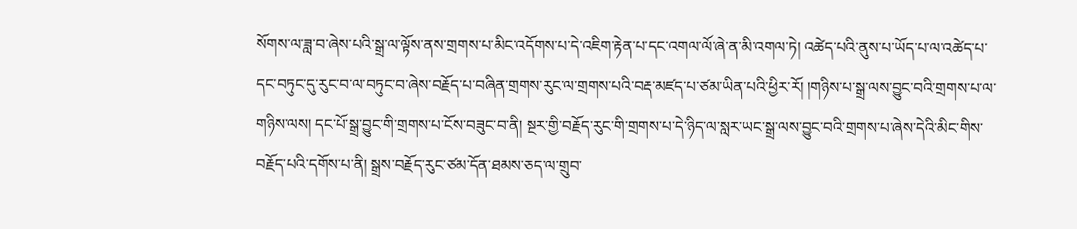སོགས་ལ་ཟླ་བ་ཞེས་པའི་སྒྲ་ལ་ལྟོས་ནས་གྲགས་པ་མིང་འདོགས་པ་དེ་འཇིག་རྟེན་པ་དང་འགལ་ལོ་ཞེ་ན་མི་འགལ་ཏེ། འཚེད་པའི་ནུས་པ་ཡོད་པ་ལ་འཚེད་པ་དང་བཏུང་དུ་རུང་བ་ལ་བཏུང་བ་ཞེས་བརྗོད་པ་བཞིན་གྲགས་རུང་ལ་གྲགས་པའི་བརྡ་མཛད་པ་ཙམ་ཡིན་པའི་ཕྱིར་རོ། །གཉིས་པ་སྒྲ་ལས་བྱུང་བའི་གྲགས་པ་ལ་གཉིས་ལས། དང་པོ་སྒྲ་བྱུང་གི་གྲགས་པ་ངོས་བཟུང་བ་ནི། སྔར་གྱི་བརྗོད་རུང་གི་གྲགས་པ་དེ་ཉིད་ལ་སླར་ཡང་སྒྲ་ལས་བྱུང་བའི་གྲགས་པ་ཞེས་དེའི་མིང་གིས་བརྗོད་པའི་དགོས་པ་ནི། སྒྲས་བརྗོད་རུང་ཙམ་དོན་ཐམས་ཅད་ལ་གྲུབ་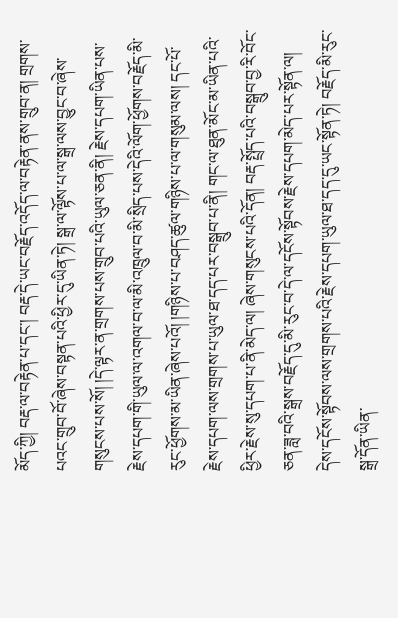མོད་ཀྱི། བརྡ་ལ་བརྟེན་པ་དང་། བརྡ་དེ་ཡང་བརྗོད་འདོད་ལ་བརྟེན་ནས་གྲུབ་ན། གྲགས་པའང་གྲུབ་བོ་ཞེས་བསྟན་པའི་ཕྱིར་དུ་ཡིན་ཏེ། སྒྲ་ལ་ལྟོས་པ་ལ་སྒྲ་ལས་བྱུང་བ་ཞེས་གསུངས་པས་སོ། །དེ་ལྟར་ན་གྲགས་པས་གྲུབ་པའི་ཡུལ་ཅན་ནི། རྗེས་དཔག་ཡིན་པས་རྗེས་དཔག་གི་ཡུལ་ལ་འགལ་བ་ལ་མི་འཁྲུལ་བ་མི་སྲིད་པས་དེའི་ལོག་ཕྱོགས་བརྗོད་མི་རུང་ཕྱོགས་མ་ཡིན་ཞེས་པའོ། །གཉིས་པ་བཤད་ཚུལ་གཉིས་པ་ལ་གསུམ་ལས། དང་པོ་རྗེས་དཔག་ལས་གྲགས་པ་ཡུལ་ཐ་དད་པར་བསྒྲུབ་པ་ནི། གང་ལ་ཐུན་མོང་མ་ཡིན་པའི་ཕྱིར་རྗེས་སུ་དཔག་པ་ནི་མེད་ལ། ཞེས་གསུངས་པའི་དོན། བརྡ་སྤྲོད་པའི་བསྒྲུབ་བྱ་རི་བོང་ཅན་ཟླ་བའི་སྒྲས་བརྗོད་དུ་མི་རུང་བ་དེ་ལ་དངོས་སྟོབས་རྗེས་དཔག་མེད་པར་སྟོན་ལ། དེས་དངོས་སྟོབས་ལས་གྲགས་པའི་རྗེས་དཔག་ཡུལ་ཐ་དད་དུ་ཡང་སྟོན་ཏེ། བརྗོད་མི་རུང་སྒྲ་དོན་ཡིན་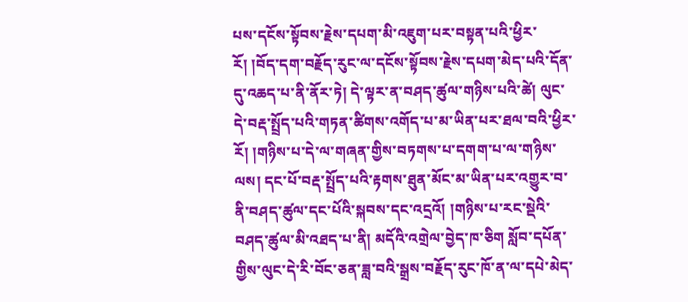པས་དངོས་སྟོབས་རྗེས་དཔག་མི་འཇུག་པར་བསྟན་པའི་ཕྱིར་རོ། །བོད་དག་བརྗོད་རུང་ལ་དངོས་སྟོབས་རྗེས་དཔག་མེད་པའི་དོན་དུ་འཆད་པ་ནི་ནོར་ཏེ། དེ་ལྟར་ན་བཤད་ཚུལ་གཉིས་པའི་ཚེ། ལུང་དེ་བརྡ་སྤྲོད་པའི་གཏན་ཚིགས་འགོད་པ་མ་ཡིན་པར་ཐལ་བའི་ཕྱིར་རོ། །གཉིས་པ་དེ་ལ་གཞན་གྱིས་བཏགས་པ་དགག་པ་ལ་གཉིས་ལས། དང་པོ་བརྡ་སྤྲོད་པའི་རྟགས་ཐུན་མོང་མ་ཡིན་པར་འགྱུར་བ་ནི་བཤད་ཚུལ་དང་པོའི་སྐབས་དང་འདྲའོ། །གཉིས་པ་རང་སྡེའི་བཤད་ཚུལ་མི་འཐད་པ་ནི། མདོའི་འགྲེལ་བྱེད་ཁ་ཅིག སློབ་དཔོན་གྱིས་ལུང་དེ་རི་བོང་ཅན་ཟླ་བའི་སྒྲས་བརྗོད་རུང་ཁོ་ན་ལ་དཔེ་མེད་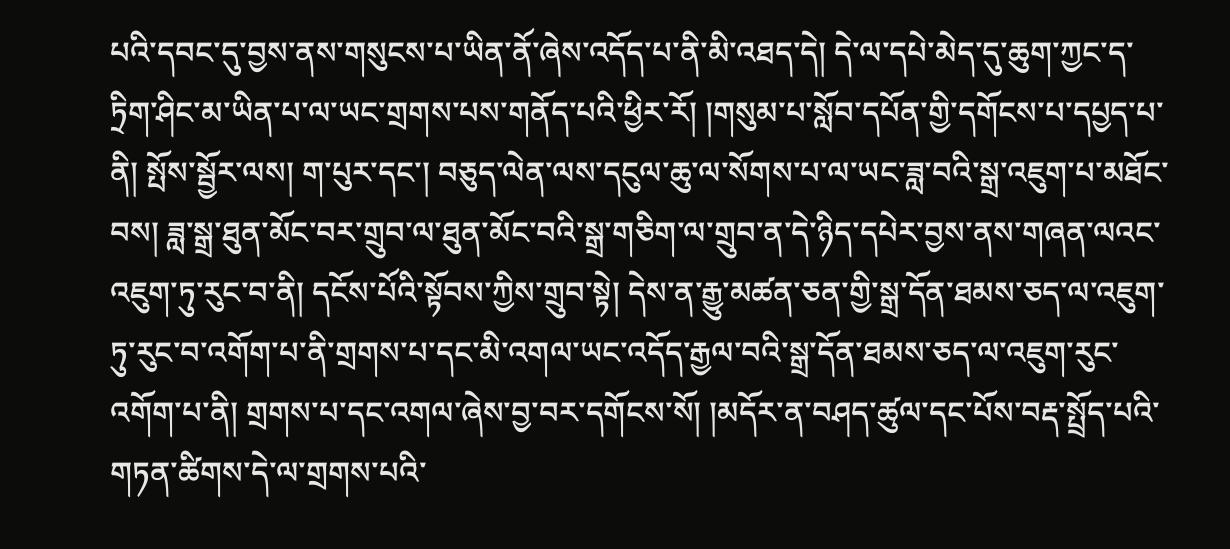པའི་དབང་དུ་བྱས་ནས་གསུངས་པ་ཡིན་ནོ་ཞེས་འདོད་པ་ནི་མི་འཐད་དེ། དེ་ལ་དཔེ་མེད་དུ་ཆུག་ཀྱང་ད་ཏྲིག་ཤིང་མ་ཡིན་པ་ལ་ཡང་གྲགས་པས་གནོད་པའི་ཕྱིར་རོ། །གསུམ་པ་སློབ་དཔོན་གྱི་དགོངས་པ་དཔྱད་པ་ནི། སྤོས་སྦྱོར་ལས། ག་པུར་དང་། བཅུད་ལེན་ལས་དངུལ་ཆུ་ལ་སོགས་པ་ལ་ཡང་ཟླ་བའི་སྒྲ་འཇུག་པ་མཐོང་བས། ཟླ་སྒྲ་ཐུན་མོང་བར་གྲུབ་ལ་ཐུན་མོང་བའི་སྒྲ་གཅིག་ལ་གྲུབ་ན་དེ་ཉིད་དཔེར་བྱས་ནས་གཞན་ལའང་འཇུག་ཏུ་རུང་བ་ནི། དངོས་པོའི་སྟོབས་ཀྱིས་གྲུབ་སྟེ། དེས་ན་རྒྱུ་མཚན་ཅན་གྱི་སྒྲ་དོན་ཐམས་ཅད་ལ་འཇུག་ཏུ་རུང་བ་འགོག་པ་ནི་གྲགས་པ་དང་མི་འགལ་ཡང་འདོད་རྒྱལ་བའི་སྒྲ་དོན་ཐམས་ཅད་ལ་འཇུག་རུང་འགོག་པ་ནི། གྲགས་པ་དང་འགལ་ཞེས་བྱ་བར་དགོངས་སོ། །མདོར་ན་བཤད་ཚུལ་དང་པོས་བརྡ་སྤྲོད་པའི་གཏན་ཚིགས་དེ་ལ་གྲགས་པའི་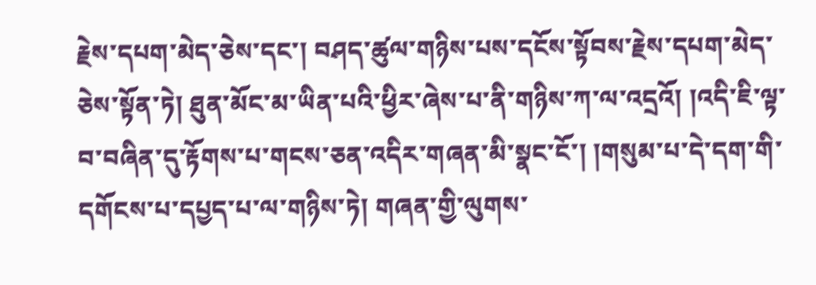རྗེས་དཔག་མེད་ཅེས་དང་། བཤད་ཚུལ་གཉིས་པས་དངོས་སྟོབས་རྗེས་དཔག་མེད་ཅེས་སྟོན་ཏེ། ཐུན་མོང་མ་ཡིན་པའི་ཕྱིར་ཞེས་པ་ནི་གཉིས་ཀ་ལ་འདྲའོ། །འདི་ཇི་ལྟ་བ་བཞིན་དུ་རྟོགས་པ་གངས་ཅན་འདིར་གཞན་མི་སྣང་ངོ་། །གསུམ་པ་དེ་དག་གི་དགོངས་པ་དཔྱད་པ་ལ་གཉིས་ཏེ། གཞན་གྱི་ལུགས་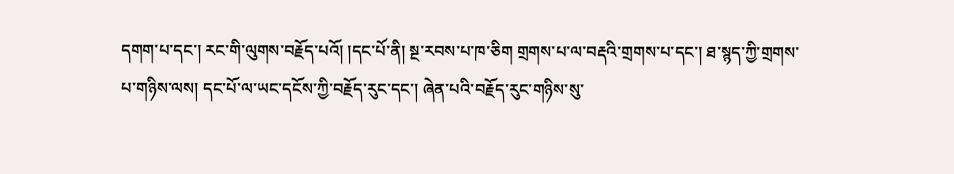དགག་པ་དང་། རང་གི་ལུགས་བརྗོད་པའོ། །དང་པོ་ནི། སྔ་རབས་པ་ཁ་ཅིག གྲགས་པ་ལ་བརྡའི་གྲགས་པ་དང་། ཐ་སྙད་ཀྱི་གྲགས་པ་གཉིས་ལས། དང་པོ་ལ་ཡང་དངོས་ཀྱི་བརྗོད་རུང་དང་། ཞེན་པའི་བརྗོད་རུང་གཉིས་སུ་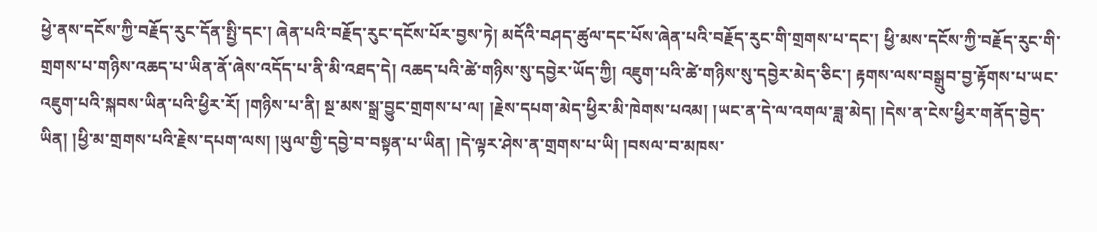ཕྱེ་ནས་དངོས་ཀྱི་བརྗོད་རུང་དོན་སྤྱི་དང་། ཞེན་པའི་བརྗོད་རུང་དངོས་པོར་བྱས་ཏེ། མདོའི་བཤད་ཚུལ་དང་པོས་ཞེན་པའི་བརྗོད་རུང་གི་གྲགས་པ་དང་། ཕྱི་མས་དངོས་ཀྱི་བརྗོད་རུང་གི་གྲགས་པ་གཉིས་འཆད་པ་ཡིན་ནོ་ཞེས་འདོད་པ་ནི་མི་འཐད་དེ། འཆད་པའི་ཚེ་གཉིས་སུ་དབྱེར་ཡོད་ཀྱི། འཇུག་པའི་ཚེ་གཉིས་སུ་དབྱེར་མེད་ཅིང་། རྟགས་ལས་བསྒྲུབ་བྱ་རྟོགས་པ་ཡང་འཇུག་པའི་སྐབས་ཡིན་པའི་ཕྱིར་རོ། །གཉིས་པ་ནི། སྔ་མས་སྒྲ་བྱུང་གྲགས་པ་ལ། །རྗེས་དཔག་མེད་ཕྱིར་མི་ཁེགས་པའམ། །ཡང་ན་དེ་ལ་འགལ་ཟླ་མེད། །དེས་ན་ངེས་ཕྱིར་གནོད་བྱེད་ཡིན། །ཕྱི་མ་གྲགས་པའི་རྗེས་དཔག་ལས། །ཡུལ་གྱི་དབྱེ་བ་བསྟན་པ་ཡིན། །དེ་ལྟར་ཤེས་ན་གྲགས་པ་ཡི། །བསལ་བ་མཁས་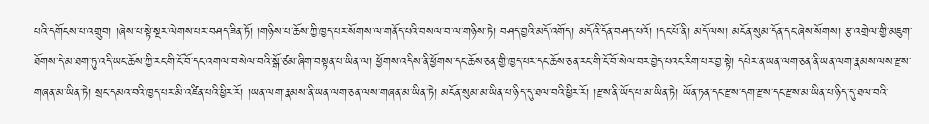པའི་དགོངས་པ་འགྲུབ། །ཞེས་པ་སྟེ་སྔར་ལེགས་པར་བཤད་ཟིན་ཏོ། །གཉིས་པ་ཆོས་ཀྱི་ཁྱད་པར་སོགས་ལ་གནོད་པའི་བསལ་བ་ལ་གཉིས་ཏེ། བཤད་བྱའི་མདོ་འགོད། མདོའི་དོན་བཤད་པའོ། །དང་པོ་ནི། མདོ་ལས། མངོན་སུམ་དོན་དང་ཞེས་སོགས། རྩ་འགྲེལ་གྱི་མཇུག་ཐོགས་དེ་མ་ཐག་ཏུ་འདི་ཡང་ཆོས་ཀྱི་རང་གི་ངོ་བོ་དང་འགལ་བ་སེལ་བའི་སྒོ་ཙམ་ཞིག་བསྟན་པ་ཡིན་ལ། ཕྱོགས་འདིས་ནི་ཕྱོགས་དང་ཆོས་ཅན་གྱི་ཁྱད་པར་དང་ཆོས་ཅན་རང་གི་ངོ་བོ་སེལ་བར་བྱེད་པའང་རིག་པར་བྱ་སྟེ། དཔེར་ན་ཡན་ལག་ཅན་ནི་ཡན་ལག་རྣམས་ལས་རྫས་གཞན་མ་ཡིན་ཏེ། སྲང་དམའ་བའི་ཁྱད་པར་མི་འཛིན་པའི་ཕྱིར་རོ། །ཡན་ལག་རྣམས་ནི་ཡན་ལག་ཅན་ལས་གཞན་མ་ཡིན་ཏེ། མངོན་སུམ་མ་ཡིན་པ་ཉིད་དུ་ཐལ་བའི་ཕྱིར་རོ། །རྫས་ནི་ཡོད་པ་མ་ཡིན་ཏེ། ཡོན་ཏན་དང་རྫས་དག་རྫས་དང་རྫས་མ་ཡིན་པ་ཉིད་དུ་ཐལ་བའི་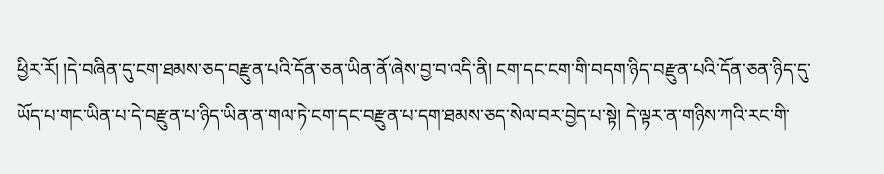ཕྱིར་རོ། །དེ་བཞིན་དུ་ངག་ཐམས་ཅད་བརྫུན་པའི་དོན་ཅན་ཡིན་ནོ་ཞེས་བྱ་བ་འདི་ནི། ངག་དང་ངག་གི་བདག་ཉིད་བརྫུན་པའི་དོན་ཅན་ཉིད་དུ་ཡོད་པ་གང་ཡིན་པ་དེ་བརྫུན་པ་ཉིད་ཡིན་ན་གལ་ཏེ་ངག་དང་བརྫུན་པ་དག་ཐམས་ཅད་སེལ་བར་བྱེད་པ་སྟེ། དེ་ལྟར་ན་གཉིས་ཀའི་རང་གི་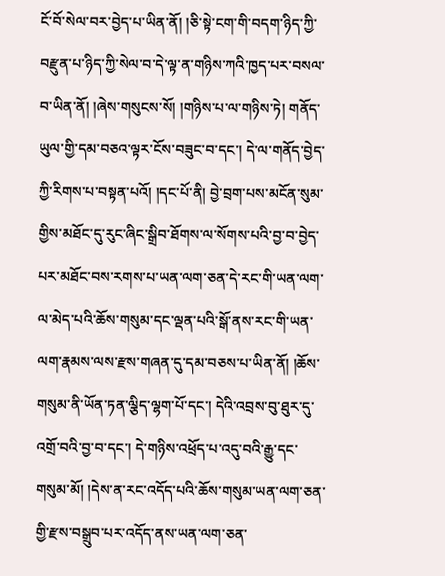ངོ་བོ་སེལ་བར་བྱེད་པ་ཡིན་ནོ། །ཅི་སྟེ་ངག་གི་བདག་ཉིད་ཀྱི་བརྫུན་པ་ཉིད་ཀྱི་སེལ་བ་དེ་ལྟ་ན་གཉིས་ཀའི་ཁྱད་པར་བསལ་བ་ཡིན་ནོ། །ཞེས་གསུངས་སོ། །གཉིས་པ་ལ་གཉིས་ཏེ། གནོད་ཡུལ་གྱི་དམ་བཅའ་ལྟར་ངོས་བཟུང་བ་དང་། དེ་ལ་གནོད་བྱེད་ཀྱི་རིགས་པ་བསྟན་པའོ། །དང་པོ་ནི། བྱེ་བྲག་པས་མངོན་སུམ་གྱིས་མཐོང་དུ་རུང་ཞིང་སྒྲིབ་ཐོགས་ལ་སོགས་པའི་བྱ་བ་བྱེད་པར་མཐོང་བས་རགས་པ་ཡན་ལག་ཅན་དེ་རང་གི་ཡན་ལག་ལ་མེད་པའི་ཆོས་གསུམ་དང་ལྡན་པའི་སྒོ་ནས་རང་གི་ཡན་ལག་རྣམས་ལས་རྫས་གཞན་དུ་དམ་བཅས་པ་ཡིན་ནོ། །ཆོས་གསུམ་ནི་ཡོན་ཏན་ལྕིད་ལྷག་པོ་དང་། དེའི་འབྲས་བུ་ཐུར་དུ་འགྲོ་བའི་བྱ་བ་དང་། དེ་གཉིས་འཕྲོད་པ་འདུ་བའི་རྒྱུ་དང་གསུམ་མོ། །དེས་ན་རང་འདོད་པའི་ཆོས་གསུམ་ཡན་ལག་ཅན་གྱི་རྫས་བསྒྲུབ་པར་འདོད་ནས་ཡན་ལག་ཅན་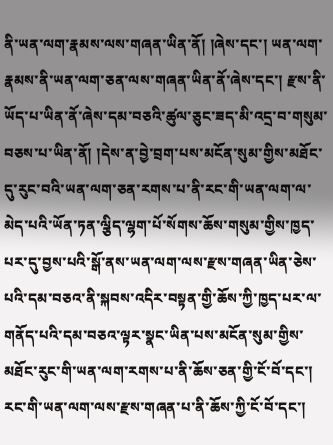ནི་ཡན་ལག་རྣམས་ལས་གཞན་ཡིན་ནོ། །ཞེས་དང་། ཡན་ལག་རྣམས་ནི་ཡན་ལག་ཅན་ལས་གཞན་ཡིན་ནོ་ཞེས་དང་། རྫས་ནི་ཡོད་པ་ཡིན་ནོ་ཞེས་དམ་བཅའི་ཚུལ་ཅུང་ཟད་མི་འདྲ་བ་གསུམ་བཅས་པ་ཡིན་ནོ། །དེས་ན་བྱེ་བྲག་པས་མངོན་སུམ་གྱིས་མཐོང་དུ་རུང་བའི་ཡན་ལག་ཅན་རགས་པ་ནི་རང་གི་ཡན་ལག་ལ་མེད་པའི་ཡོན་ཏན་ལྕིད་ལྷག་པོ་སོགས་ཆོས་གསུམ་གྱིས་ཁྱད་པར་དུ་བྱས་པའི་སྒོ་ནས་ཡན་ལག་ལས་རྫས་གཞན་ཡིན་ཅེས་པའི་དམ་བཅའ་ནི་སྐབས་འདིར་བསྟན་གྱི་ཆོས་ཀྱི་ཁྱད་པར་ལ་གནོད་པའི་དམ་བཅའ་ལྟར་སྣང་ཡིན་པས་མངོན་སུམ་གྱིས་མཐོང་རུང་གི་ཡན་ལག་རགས་པ་ནི་ཆོས་ཅན་གྱི་ངོ་བོ་དང་། རང་གི་ཡན་ལག་ལས་རྫས་གཞན་པ་ནི་ཆོས་ཀྱི་ངོ་བོ་དང་།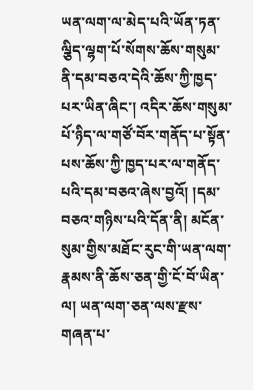ཡན་ལག་ལ་མེད་པའི་ཡོན་ཏན་ལྕིད་ལྷག་པོ་སོགས་ཆོས་གསུམ་ནི་དམ་བཅའ་དེའི་ཆོས་ཀྱི་ཁྱད་པར་ཡིན་ཞིང་། འདིར་ཆོས་གསུམ་པོ་ཉིད་ལ་གཙོ་བོར་གནོད་པ་སྟོན་པས་ཆོས་ཀྱི་ཁྱད་པར་ལ་གནོད་པའི་དམ་བཅའ་ཞེས་བྱའོ། །དམ་བཅའ་གཉིས་པའི་དོན་ནི། མངོན་སུམ་གྱིས་མཐོང་རུང་གི་ཡན་ལག་རྣམས་ནི་ཆོས་ཅན་གྱི་ངོ་བོ་ཡིན་ལ། ཡན་ལག་ཅན་ལས་རྫས་གཞན་པ་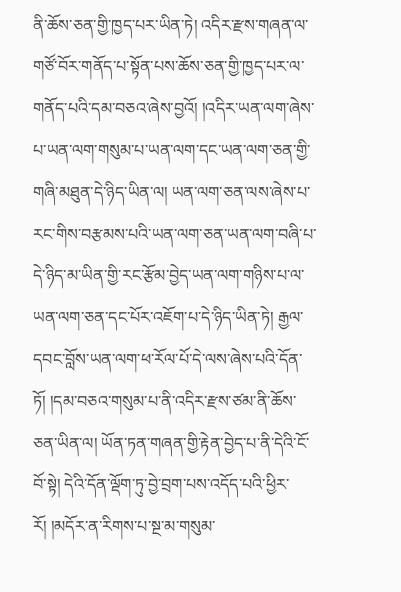ནི་ཆོས་ཅན་གྱི་ཁྱད་པར་ཡིན་ཏེ། འདིར་རྫས་གཞན་ལ་གཙོ་བོར་གནོད་པ་སྟོན་པས་ཆོས་ཅན་གྱི་ཁྱད་པར་ལ་གནོད་པའི་དམ་བཅའ་ཞེས་བྱའོ། །འདིར་ཡན་ལག་ཞེས་པ་ཡན་ལག་གསུམ་པ་ཡན་ལག་དང་ཡན་ལག་ཅན་གྱི་གཞི་མཐུན་དེ་ཉིད་ཡིན་ལ། ཡན་ལག་ཅན་ལས་ཞེས་པ་རང་གིས་བརྩམས་པའི་ཡན་ལག་ཅན་ཡན་ལག་བཞི་པ་དེ་ཉིད་མ་ཡིན་གྱི་རང་རྩོམ་བྱེད་ཡན་ལག་གཉིས་པ་ལ་ཡན་ལག་ཅན་དང་པོར་འཇོག་པ་དེ་ཉིད་ཡིན་ཏེ། རྒྱལ་དབང་བློས་ཡན་ལག་ཕ་རོལ་པོ་དེ་ལས་ཞེས་པའི་དོན་ཏོ། །དམ་བཅའ་གསུམ་པ་ནི་འདིར་རྫས་ཙམ་ནི་ཆོས་ཅན་ཡིན་ལ། ཡོན་ཏན་གཞན་གྱི་རྟེན་བྱེད་པ་ནི་དེའི་ངོ་བོ་སྟེ། དེའི་དོན་ལྡོག་ཏུ་བྱེ་བྲག་པས་འདོད་པའི་ཕྱིར་རོ། །མདོར་ན་རིགས་པ་སྔ་མ་གསུམ་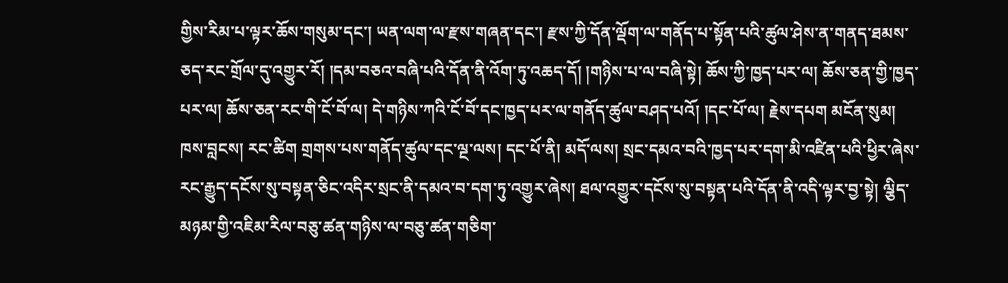གྱིས་རིམ་པ་ལྟར་ཆོས་གསུམ་དང་། ཡན་ལག་ལ་རྫས་གཞན་དང་། རྫས་ཀྱི་དོན་ལྡོག་ལ་གནོད་པ་སྟོན་པའི་ཚུལ་ཤེས་ན་གནད་ཐམས་ཅད་རང་གྲོལ་དུ་འགྱུར་རོ། །དམ་བཅའ་བཞི་པའི་དོན་ནི་འོག་ཏུ་འཆད་དོ། །གཉིས་པ་ལ་བཞི་སྟེ། ཆོས་ཀྱི་ཁྱད་པར་ལ། ཆོས་ཅན་གྱི་ཁྱད་པར་ལ། ཆོས་ཅན་རང་གི་ངོ་བོ་ལ། དེ་གཉིས་ཀའི་ངོ་བོ་དང་ཁྱད་པར་ལ་གནོད་ཚུལ་བཤད་པའོ། །དང་པོ་ལ། རྗེས་དཔག མངོན་སུམ། ཁས་བླངས། རང་ཚིག གྲགས་པས་གནོད་ཚུལ་དང་ལྔ་ལས། དང་པོ་ནི། མདོ་ལས། སྲང་དམའ་བའི་ཁྱད་པར་དག་མི་འཛིན་པའི་ཕྱིར་ཞེས་རང་རྒྱུད་དངོས་སུ་བསྟན་ཅིང་འདིར་སྲང་ནི་དམའ་བ་དག་ཏུ་འགྱུར་ཞེས། ཐལ་འགྱུར་དངོས་སུ་བསྟན་པའི་དོན་ནི་འདི་ལྟར་བྱ་སྟེ། ལྕིད་མཉམ་གྱི་འཇིམ་རིལ་བཅུ་ཚན་གཉིས་ལ་བཅུ་ཚན་གཅིག་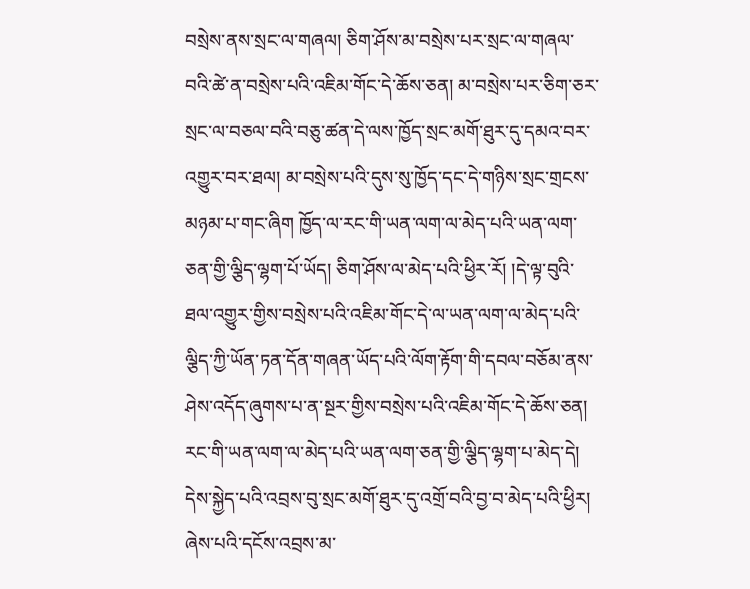བསྲེས་ནས་སྲང་ལ་གཞལ། ཅིག་ཤོས་མ་བསྲེས་པར་སྲང་ལ་གཞལ་བའི་ཚེ་ན་བསྲེས་པའི་འཇིམ་གོང་དེ་ཆོས་ཅན། མ་བསྲེས་པར་ཅིག་ཅར་སྲང་ལ་བཅལ་བའི་བཅུ་ཚན་དེ་ལས་ཁྱོད་སྲང་མགོ་ཐུར་དུ་དམའ་བར་འགྱུར་བར་ཐལ། མ་བསྲེས་པའི་དུས་སུ་ཁྱོད་དང་དེ་གཉིས་སྲང་གྲངས་མཉམ་པ་གང་ཞིག ཁྱོད་ལ་རང་གི་ཡན་ལག་ལ་མེད་པའི་ཡན་ལག་ཅན་གྱི་ལྕིད་ལྷག་པོ་ཡོད། ཅིག་ཤོས་ལ་མེད་པའི་ཕྱིར་རོ། །དེ་ལྟ་བུའི་ཐལ་འགྱུར་གྱིས་བསྲེས་པའི་འཇིམ་གོང་དེ་ལ་ཡན་ལག་ལ་མེད་པའི་ལྕིད་ཀྱི་ཡོན་ཏན་དོན་གཞན་ཡོད་པའི་ལོག་རྟོག་གི་དབལ་བཅོམ་ནས་ཤེས་འདོད་ཞུགས་པ་ན་སྔར་གྱིས་བསྲེས་པའི་འཇིམ་གོང་དེ་ཆོས་ཅན། རང་གི་ཡན་ལག་ལ་མེད་པའི་ཡན་ལག་ཅན་གྱི་ལྕིད་ལྷག་པ་མེད་དེ། དེས་སྐྱེད་པའི་འབྲས་བུ་སྲང་མགོ་ཐུར་དུ་འགྲོ་བའི་བྱ་བ་མེད་པའི་ཕྱིར། ཞེས་པའི་དངོས་འབྲས་མ་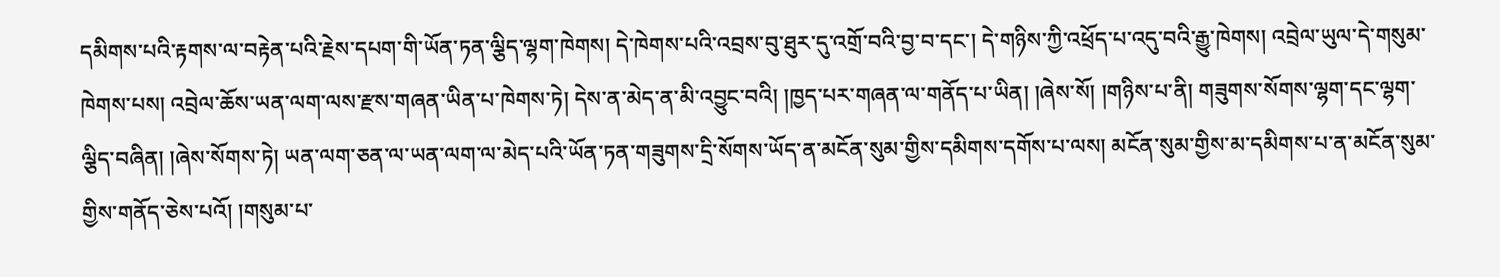དམིགས་པའི་རྟགས་ལ་བརྟེན་པའི་རྗེས་དཔག་གི་ཡོན་ཏན་ལྕིད་ལྷག་ཁེགས། དེ་ཁེགས་པའི་འབྲས་བུ་ཐུར་དུ་འགྲོ་བའི་བྱ་བ་དང་། དེ་གཉིས་ཀྱི་འཕྲོད་པ་འདུ་བའི་རྒྱུ་ཁེགས། འབྲེལ་ཡུལ་དེ་གསུམ་ཁེགས་པས། འབྲེལ་ཆོས་ཡན་ལག་ལས་རྫས་གཞན་ཡིན་པ་ཁེགས་ཏེ། དེས་ན་མེད་ན་མི་འབྱུང་བའི། །ཁྱད་པར་གཞན་ལ་གནོད་པ་ཡིན། །ཞེས་སོ། །གཉིས་པ་ནི། གཟུགས་སོགས་ལྷག་དང་ལྷག་ལྕིད་བཞིན། །ཞེས་སོགས་ཏེ། ཡན་ལག་ཅན་ལ་ཡན་ལག་ལ་མེད་པའི་ཡོན་ཏན་གཟུགས་དྲི་སོགས་ཡོད་ན་མངོན་སུམ་གྱིས་དམིགས་དགོས་པ་ལས། མངོན་སུམ་གྱིས་མ་དམིགས་པ་ན་མངོན་སུམ་གྱིས་གནོད་ཅེས་པའོ། །གསུམ་པ་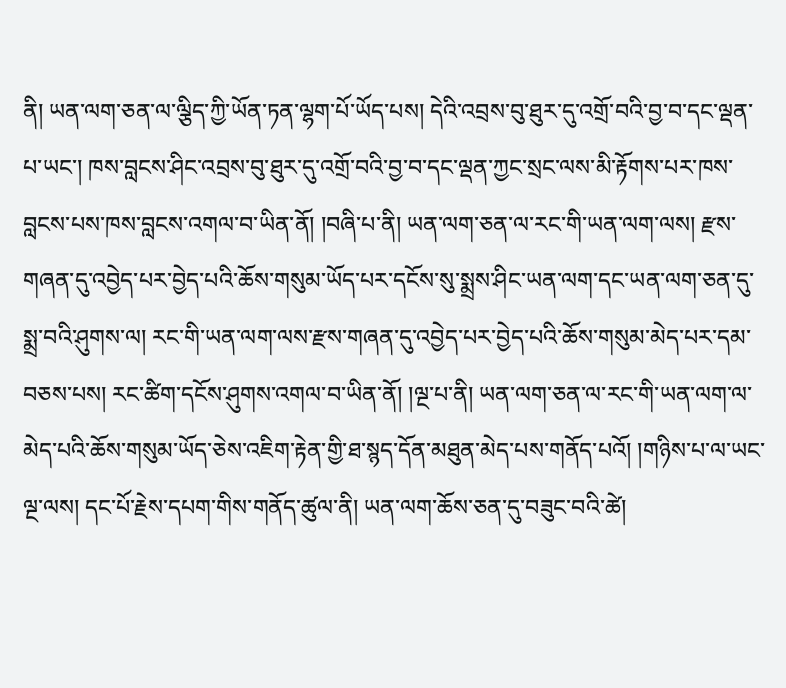ནི། ཡན་ལག་ཅན་ལ་ལྕིད་ཀྱི་ཡོན་ཏན་ལྷག་པོ་ཡོད་པས། དེའི་འབྲས་བུ་ཐུར་དུ་འགྲོ་བའི་བྱ་བ་དང་ལྡན་པ་ཡང་། ཁས་བླངས་ཤིང་འབྲས་བུ་ཐུར་དུ་འགྲོ་བའི་བྱ་བ་དང་ལྡན་ཀྱང་སྲང་ལས་མི་རྟོགས་པར་ཁས་བླངས་པས་ཁས་བླངས་འགལ་བ་ཡིན་ནོ། །བཞི་པ་ནི། ཡན་ལག་ཅན་ལ་རང་གི་ཡན་ལག་ལས། རྫས་གཞན་དུ་འབྱེད་པར་བྱེད་པའི་ཆོས་གསུམ་ཡོད་པར་དངོས་སུ་སྨྲས་ཤིང་ཡན་ལག་དང་ཡན་ལག་ཅན་དུ་སྨྲ་བའི་ཤུགས་ལ། རང་གི་ཡན་ལག་ལས་རྫས་གཞན་དུ་འབྱེད་པར་བྱེད་པའི་ཆོས་གསུམ་མེད་པར་དམ་བཅས་པས། རང་ཚིག་དངོས་ཤུགས་འགལ་བ་ཡིན་ནོ། །ལྔ་པ་ནི། ཡན་ལག་ཅན་ལ་རང་གི་ཡན་ལག་ལ་མེད་པའི་ཆོས་གསུམ་ཡོད་ཅེས་འཇིག་རྟེན་གྱི་ཐ་སྙད་དོན་མཐུན་མེད་པས་གནོད་པའོ། །གཉིས་པ་ལ་ཡང་ལྔ་ལས། དང་པོ་རྗེས་དཔག་གིས་གནོད་ཚུལ་ནི། ཡན་ལག་ཆོས་ཅན་དུ་བཟུང་བའི་ཚེ།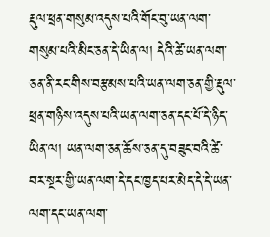རྡུལ་ཕྲན་གསུམ་འདུས་པའི་གོང་བུ་ཡན་ལག་གསུམ་པའི་མིང་ཅན་དེ་ཡིན་ལ། དེའི་ཚེ་ཡན་ལག་ཅན་ནི་རང་གིས་བརྩམས་པའི་ཡན་ལག་ཅན་གྱི་རྡུལ་ཕྲན་གཉིས་འདུས་པའི་ཡན་ལག་ཅན་དང་པོ་དེ་ཉིད་ཡིན་ལ། ཡན་ལག་ཅན་ཆོས་ཅན་དུ་བཟུང་བའི་ཚེ་བར་སྔར་གྱི་ཡན་ལག་དེ་དང་ཁྱད་པར་མེད་དེ་དེ་ཡན་ལག་དང་ཡན་ལག་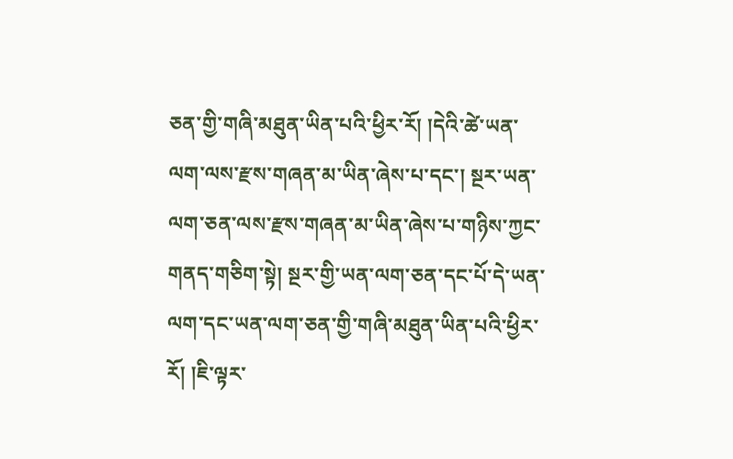ཅན་གྱི་གཞི་མཐུན་ཡིན་པའི་ཕྱིར་རོ། །དེའི་ཚེ་ཡན་ལག་ལས་རྫས་གཞན་མ་ཡིན་ཞེས་པ་དང་། སྔར་ཡན་ལག་ཅན་ལས་རྫས་གཞན་མ་ཡིན་ཞེས་པ་གཉིས་ཀྱང་གནད་གཅིག་སྟེ། སྔར་གྱི་ཡན་ལག་ཅན་དང་པོ་དེ་ཡན་ལག་དང་ཡན་ལག་ཅན་གྱི་གཞི་མཐུན་ཡིན་པའི་ཕྱིར་རོ། །ཇི་ལྟར་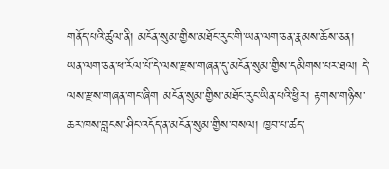གནོད་པའི་ཚུལ་ནི། མངོན་སུམ་གྱིས་མཐོང་རུང་གི་ཡན་ལག་ཅན་རྣམས་ཆོས་ཅན། ཡན་ལག་ཅན་ཕ་རོལ་པོ་དེ་ལས་རྫས་གཞན་དུ་མངོན་སུམ་གྱིས་དམིགས་པར་ཐལ། དེ་ལས་རྫས་གཞན་གང་ཞིག མངོན་སུམ་གྱིས་མཐོང་རུང་ཡིན་པའི་ཕྱིར། རྟགས་གཉིས་ཆར་ཁས་བླངས་ཤིང་འདོད་ན་མངོན་སུམ་གྱིས་བསལ། ཁྱབ་པ་ཚད་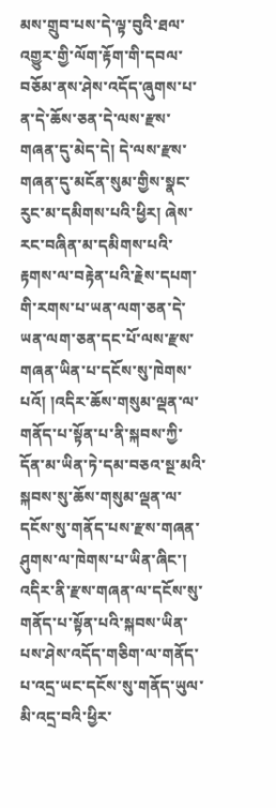མས་གྲུབ་པས་དེ་ལྟ་བུའི་ཐལ་འགྱུར་གྱི་ལོག་རྟོག་གི་དབལ་བཅོམ་ནས་ཤེས་འདོད་ཞུགས་པ་ན་དེ་ཆོས་ཅན་དེ་ལས་རྫས་གཞན་དུ་མེད་དེ། དེ་ལས་རྫས་གཞན་དུ་མངོན་སུམ་གྱིས་སྣང་རུང་མ་དམིགས་པའི་ཕྱིར། ཞེས་རང་བཞིན་མ་དམིགས་པའི་རྟགས་ལ་བརྟེན་པའི་རྗེས་དཔག་གི་རགས་པ་ཡན་ལག་ཅན་དེ་ཡན་ལག་ཅན་དང་པོ་ལས་རྫས་གཞན་ཡིན་པ་དངོས་སུ་ཁེགས་པའོ། །འདིར་ཆོས་གསུམ་ལྡན་ལ་གནོད་པ་སྟོན་པ་ནི་སྐབས་ཀྱི་དོན་མ་ཡིན་ཏེ་དམ་བཅའ་སྔ་མའི་སྐབས་སུ་ཆོས་གསུམ་ལྡན་ལ་དངོས་སུ་གནོད་པས་རྫས་གཞན་ཤུགས་ལ་ཁེགས་པ་ཡིན་ཞིང་། འདིར་ནི་རྫས་གཞན་ལ་དངོས་སུ་གནོད་པ་སྟོན་པའི་སྐབས་ཡིན་པས་ཤེས་འདོད་གཅིག་ལ་གནོད་པ་འདྲ་ཡང་དངོས་སུ་གནོད་ཡུལ་མི་འདྲ་བའི་ཕྱིར་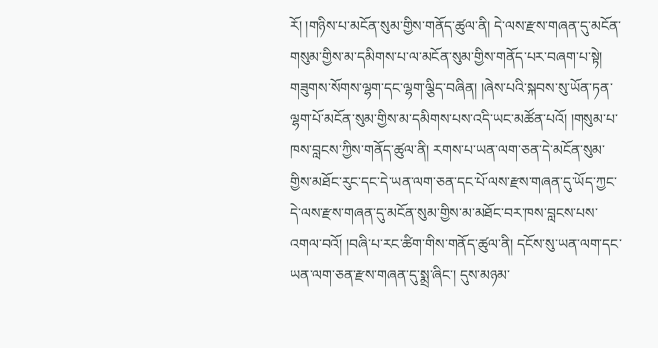རོ། །གཉིས་པ་མངོན་སུམ་གྱིས་གནོད་ཚུལ་ནི། དེ་ལས་རྫས་གཞན་དུ་མངོན་གསུམ་གྱིས་མ་དམིགས་པ་ལ་མངོན་སུམ་གྱིས་གནོད་པར་བཞག་པ་སྟེ། གཟུགས་སོགས་ལྷག་དང་ལྷག་ལྕིད་བཞིན། །ཞེས་པའི་སྐབས་སུ་ཡོན་ཏན་ལྷག་པོ་མངོན་སུམ་གྱིས་མ་དམིགས་པས་འདི་ཡང་མཚོན་པའོ། །གསུམ་པ་ཁས་བླངས་ཀྱིས་གནོད་ཚུལ་ནི། རགས་པ་ཡན་ལག་ཅན་དེ་མངོན་སུམ་གྱིས་མཐོང་རུང་དང་དེ་ཡན་ལག་ཅན་དང་པོ་ལས་རྫས་གཞན་དུ་ཡོད་ཀྱང་དེ་ལས་རྫས་གཞན་དུ་མངོན་སུམ་གྱིས་མ་མཐོང་བར་ཁས་བླངས་པས་འགལ་བའོ། །བཞི་པ་རང་ཚིག་གིས་གནོད་ཚུལ་ནི། དངོས་སུ་ཡན་ལག་དང་ཡན་ལག་ཅན་རྫས་གཞན་དུ་སྨྲ་ཞིང་། དུས་མཉམ་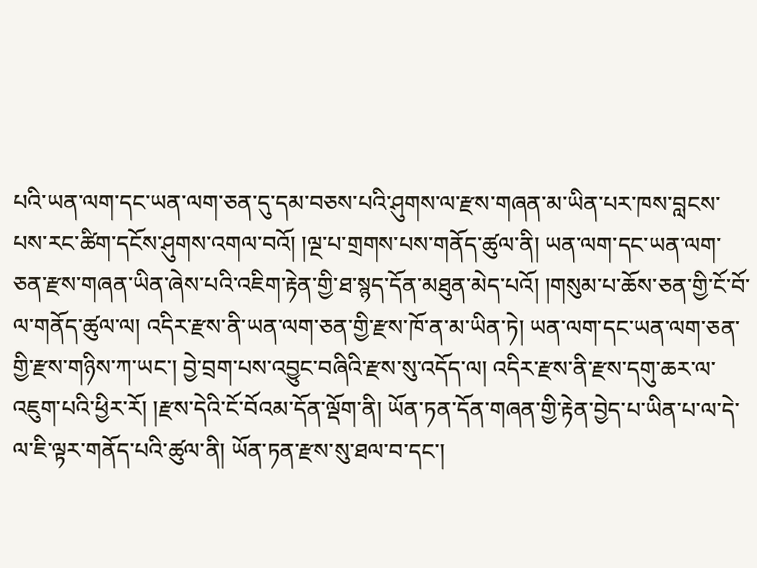པའི་ཡན་ལག་དང་ཡན་ལག་ཅན་དུ་དམ་བཅས་པའི་ཤུགས་ལ་རྫས་གཞན་མ་ཡིན་པར་ཁས་བླངས་པས་རང་ཚིག་དངོས་ཤུགས་འགལ་བའོ། །ལྔ་པ་གྲགས་པས་གནོད་ཚུལ་ནི། ཡན་ལག་དང་ཡན་ལག་ཅན་རྫས་གཞན་ཡིན་ཞེས་པའི་འཇིག་རྟེན་གྱི་ཐ་སྙད་དོན་མཐུན་མེད་པའོ། །གསུམ་པ་ཆོས་ཅན་གྱི་ངོ་བོ་ལ་གནོད་ཚུལ་ལ། འདིར་རྫས་ནི་ཡན་ལག་ཅན་གྱི་རྫས་ཁོ་ན་མ་ཡིན་ཏེ། ཡན་ལག་དང་ཡན་ལག་ཅན་གྱི་རྫས་གཉིས་ཀ་ཡང་། བྱེ་བྲག་པས་འབྱུང་བཞིའི་རྫས་སུ་འདོད་ལ། འདིར་རྫས་ནི་རྫས་དགུ་ཆར་ལ་འཇུག་པའི་ཕྱིར་རོ། །རྫས་དེའི་ངོ་བོའམ་དོན་ལྡོག་ནི། ཡོན་ཏན་དོན་གཞན་གྱི་རྟེན་བྱེད་པ་ཡིན་པ་ལ་དེ་ལ་ཇི་ལྟར་གནོད་པའི་ཚུལ་ནི། ཡོན་ཏན་རྫས་སུ་ཐལ་བ་དང་།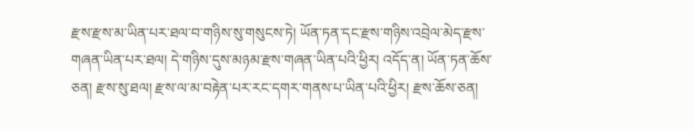རྫས་རྫས་མ་ཡིན་པར་ཐལ་བ་གཉིས་སུ་གསུངས་ཏེ། ཡོན་ཏན་དང་རྫས་གཉིས་འབྲེལ་མེད་རྫས་གཞན་ཡིན་པར་ཐལ། དེ་གཉིས་དུས་མཉམ་རྫས་གཞན་ཡིན་པའི་ཕྱིར། འདོད་ན། ཡོན་ཏན་ཆོས་ཅན། རྫས་སུ་ཐལ། རྫས་ལ་མ་བརྟེན་པར་རང་དགར་གནས་པ་ཡིན་པའི་ཕྱིར། རྫས་ཆོས་ཅན།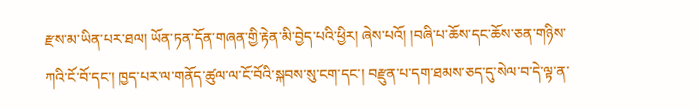རྫས་མ་ཡིན་པར་ཐལ། ཡོན་ཏན་དོན་གཞན་གྱི་རྟེན་མི་བྱེད་པའི་ཕྱིར། ཞེས་པའོ། །བཞི་པ་ཆོས་དང་ཆོས་ཅན་གཉིས་ཀའི་ངོ་བོ་དང་། ཁྱད་པར་ལ་གནོད་ཚུལ་ལ་ངོ་བོའི་སྐབས་སུ་ངག་དང་། བརྫུན་པ་དག་ཐམས་ཅད་དུ་སེལ་བ་དེ་ལྟ་ན་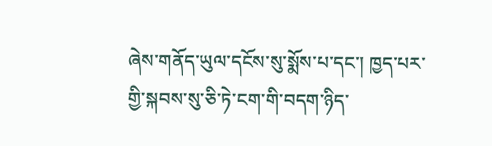ཞེས་གནོད་ཡུལ་དངོས་སུ་སྨོས་པ་དང་། ཁྱད་པར་གྱི་སྐབས་སུ་ཅི་ཏེ་ངག་གི་བདག་ཉིད་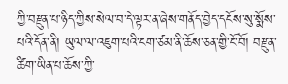ཀྱི་བརྫུན་པ་ཉིད་ཀྱིས་སེལ་བ་དེ་ལྟར་ན་ཞེས་གནོད་བྱེད་དངོས་སུ་སྨོས་པའི་དོན་ནི། ཡུལ་ལ་འཇུག་པའི་ངག་ཙམ་ནི་ཆོས་ཅན་གྱི་ངོ་བོ། བརྫུན་ཚིག་ཡིན་པ་ཆོས་ཀྱི་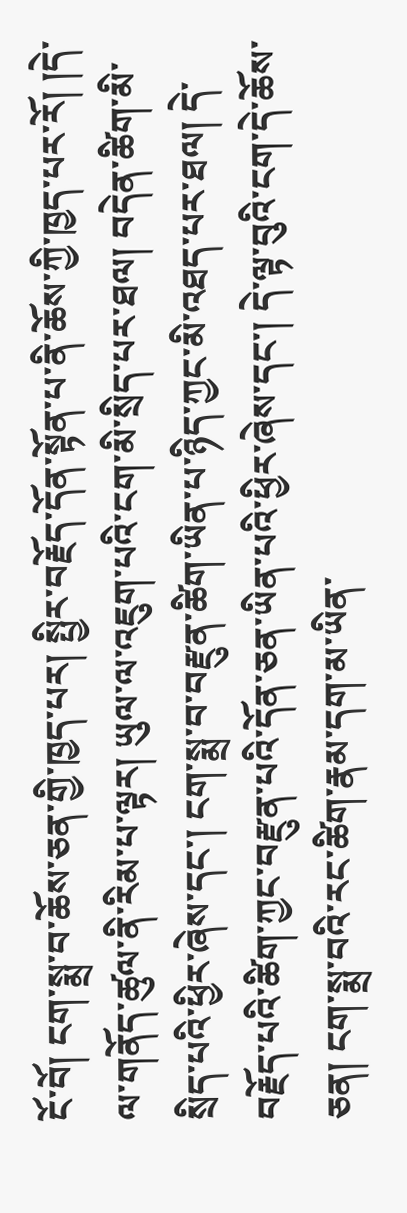ངོ་བོ། ངག་སྨྲ་བ་ཆོས་ཅན་གྱི་ཁྱད་པར། སྤྱིར་བརྗོད་དོན་སྟོན་པ་ནི་ཆོས་ཀྱི་ཁྱད་པར་རོ། །དེ་ལ་གནོད་ཚུལ་ནི་རིམ་པ་ལྟར། ཡུལ་ལ་འཇུག་པའི་ངག་མི་སྲིད་པར་ཐལ། བདེན་ཚིག་མི་སྲིད་པའི་ཕྱིར་ཞེས་དང་། ངག་སྨྲ་བ་བརྫུན་ཚིག་ཡིན་པ་ཉིད་ཀྱང་མི་འཐད་པར་ཐལ། དེ་བརྗོད་པའི་ཚིག་ཀྱང་བརྫུན་པའི་དོན་ཅན་ཡིན་པའི་ཕྱིར་ཞེས་དང་། དེ་ལྟ་བུའི་ངག་དེ་ཆོས་ཅན། ངག་སྨྲ་བའི་རང་ཚིག་རྣམ་དག་མ་ཡིན་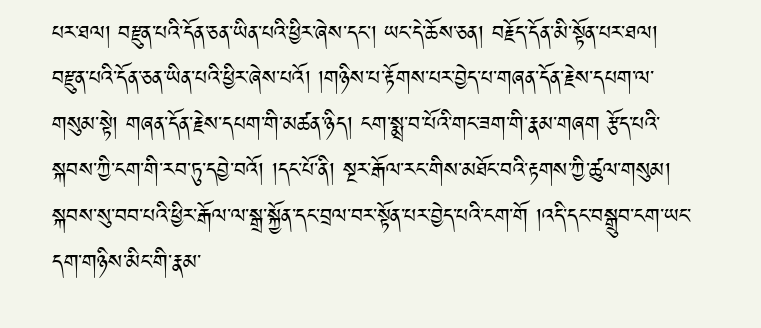པར་ཐལ། བརྫུན་པའི་དོན་ཅན་ཡིན་པའི་ཕྱིར་ཞེས་དང་། ཡང་དེ་ཆོས་ཅན། བརྗོད་དོན་མི་སྟོན་པར་ཐལ། བརྫུན་པའི་དོན་ཅན་ཡིན་པའི་ཕྱིར་ཞེས་པའོ། །གཉིས་པ་རྟོགས་པར་བྱེད་པ་གཞན་དོན་རྗེས་དཔག་ལ་གསུམ་སྟེ། གཞན་དོན་རྗེས་དཔག་གི་མཚན་ཉིད། ངག་སྨྲ་བ་པོའི་གང་ཟག་གི་རྣམ་གཞག རྩོད་པའི་སྐབས་ཀྱི་ངག་གི་རབ་ཏུ་དབྱེ་བའོ། །དང་པོ་ནི། སྔར་རྒོལ་རང་གིས་མཐོང་བའི་རྟགས་ཀྱི་ཚུལ་གསུམ། སྐབས་སུ་བབ་པའི་ཕྱིར་རྒོལ་ལ་སྒྲ་སྐྱོན་དང་བྲལ་བར་སྟོན་པར་བྱེད་པའི་ངག་གོ །འདི་དང་བསྒྲུབ་ངག་ཡང་དག་གཉིས་མིང་གི་རྣམ་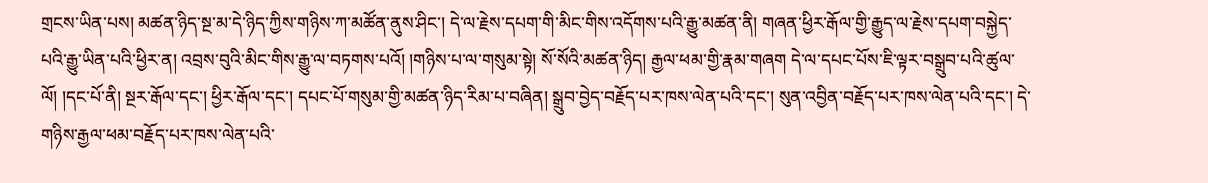གྲངས་ཡིན་པས། མཚན་ཉིད་སྔ་མ་དེ་ཉིད་ཀྱིས་གཉིས་ཀ་མཚོན་ནུས་ཤིང་། དེ་ལ་རྗེས་དཔག་གི་མིང་གིས་འདོགས་པའི་རྒྱུ་མཚན་ནི། གཞན་ཕྱིར་རྒོལ་གྱི་རྒྱུད་ལ་རྗེས་དཔག་བསྐྱེད་པའི་རྒྱུ་ཡིན་པའི་ཕྱིར་ན། འབྲས་བུའི་མིང་གིས་རྒྱུ་ལ་བཏགས་པའོ། །གཉིས་པ་ལ་གསུམ་སྟེ། སོ་སོའི་མཚན་ཉིད། རྒྱལ་ཕམ་གྱི་རྣམ་གཞག དེ་ལ་དཔང་པོས་ཇི་ལྟར་བསྒྲུབ་པའི་ཚུལ་ལོ། །དང་པོ་ནི། སྔར་རྒོལ་དང་། ཕྱིར་རྒོལ་དང་། དཔང་པོ་གསུམ་གྱི་མཚན་ཉིད་རིམ་པ་བཞིན། སྒྲུབ་བྱེད་བརྗོད་པར་ཁས་ལེན་པའི་དང་། སུན་འབྱིན་བརྗོད་པར་ཁས་ལེན་པའི་དང་། དེ་གཉིས་རྒྱལ་ཕམ་བརྗོད་པར་ཁས་ལེན་པའི་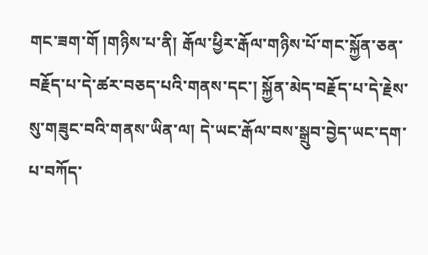གང་ཟག་གོ །གཉིས་པ་ནི། རྒོལ་ཕྱིར་རྒོལ་གཉིས་པོ་གང་སྐྱོན་ཅན་བརྗོད་པ་དེ་ཚར་བཅད་པའི་གནས་དང་། སྐྱོན་མེད་བརྗོད་པ་དེ་རྗེས་སུ་གཟུང་བའི་གནས་ཡིན་ལ། དེ་ཡང་རྒོལ་བས་སྒྲུབ་བྱེད་ཡང་དག་པ་བཀོད་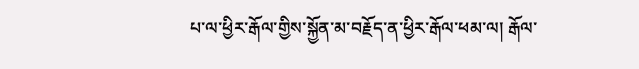པ་ལ་ཕྱིར་རྒོལ་གྱིས་སྐྱོན་མ་བརྗོད་ན་ཕྱིར་རྒོལ་ཕམ་ལ། རྒོལ་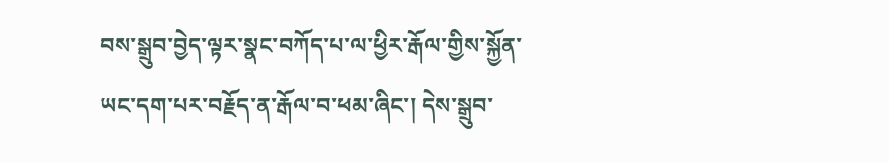བས་སྒྲུབ་བྱེད་ལྟར་སྣང་བཀོད་པ་ལ་ཕྱིར་རྒོལ་གྱིས་སྐྱོན་ཡང་དག་པར་བརྗོད་ན་རྒོལ་བ་ཕམ་ཞིང་། དེས་སྒྲུབ་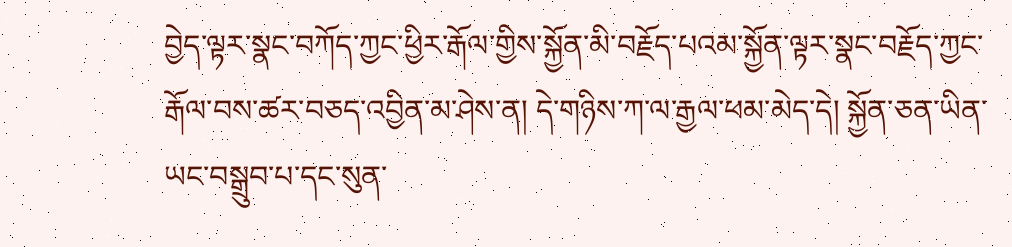བྱེད་ལྟར་སྣང་བཀོད་ཀྱང་ཕྱིར་རྒོལ་གྱིས་སྐྱོན་མི་བརྗོད་པའམ་སྐྱོན་ལྟར་སྣང་བརྗོད་ཀྱང་རྒོལ་བས་ཚར་བཅད་འབྱིན་མ་ཤེས་ན། དེ་གཉིས་ཀ་ལ་རྒྱལ་ཕམ་མེད་དེ། སྐྱོན་ཅན་ཡིན་ཡང་བསྒྲུབ་པ་དང་སུན་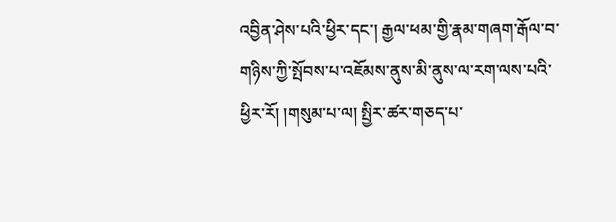འབྱིན་ཤེས་པའི་ཕྱིར་དང་། རྒྱལ་ཕམ་གྱི་རྣམ་གཞག་རྒོལ་བ་གཉིས་ཀྱི་སྤོབས་པ་འཇོམས་ནུས་མི་ནུས་ལ་རག་ལས་པའི་ཕྱིར་རོ། །གསུམ་པ་ལ། སྤྱིར་ཚར་གཅད་པ་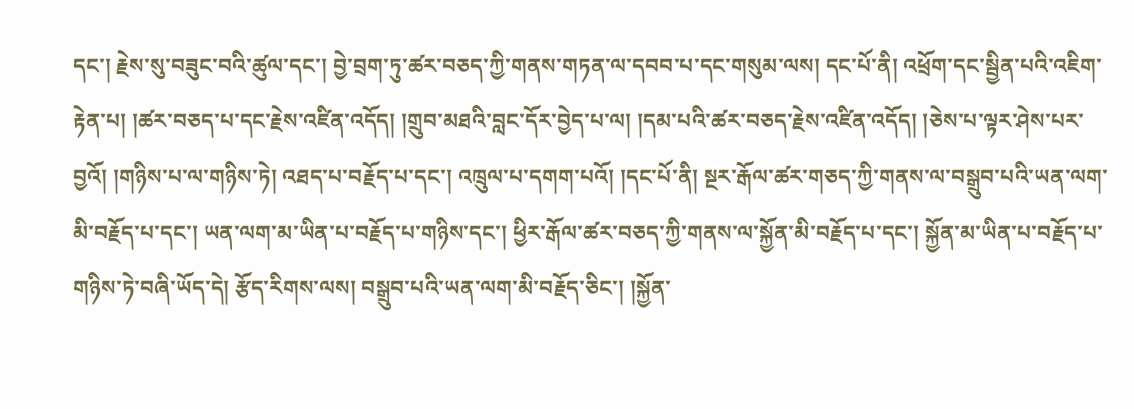དང་། རྗེས་སུ་བཟུང་བའི་ཚུལ་དང་། བྱེ་བྲག་ཏུ་ཚར་བཅད་ཀྱི་གནས་གཏན་ལ་དབབ་པ་དང་གསུམ་ལས། དང་པོ་ནི། འཕྲོག་དང་སྦྱིན་པའི་འཇིག་རྟེན་པ། །ཚར་བཅད་པ་དང་རྗེས་འཛིན་འདོད། །གྲུབ་མཐའི་བླང་དོར་བྱེད་པ་ལ། །དམ་པའི་ཚར་བཅད་རྗེས་འཛིན་འདོད། །ཅེས་པ་ལྟར་ཤེས་པར་བྱའོ། །གཉིས་པ་ལ་གཉིས་ཏེ། འཐད་པ་བརྗོད་པ་དང་། འཁྲུལ་པ་དགག་པའོ། །དང་པོ་ནི། སྔར་རྒོལ་ཚར་གཅད་ཀྱི་གནས་ལ་བསྒྲུབ་པའི་ཡན་ལག་མི་བརྗོད་པ་དང་། ཡན་ལག་མ་ཡིན་པ་བརྗོད་པ་གཉིས་དང་། ཕྱིར་རྒོལ་ཚར་བཅད་ཀྱི་གནས་ལ་སྐྱོན་མི་བརྗོད་པ་དང་། སྐྱོན་མ་ཡིན་པ་བརྗོད་པ་གཉིས་ཏེ་བཞི་ཡོད་དེ། རྩོད་རིགས་ལས། བསྒྲུབ་པའི་ཡན་ལག་མི་བརྗོད་ཅིང་། །སྐྱོན་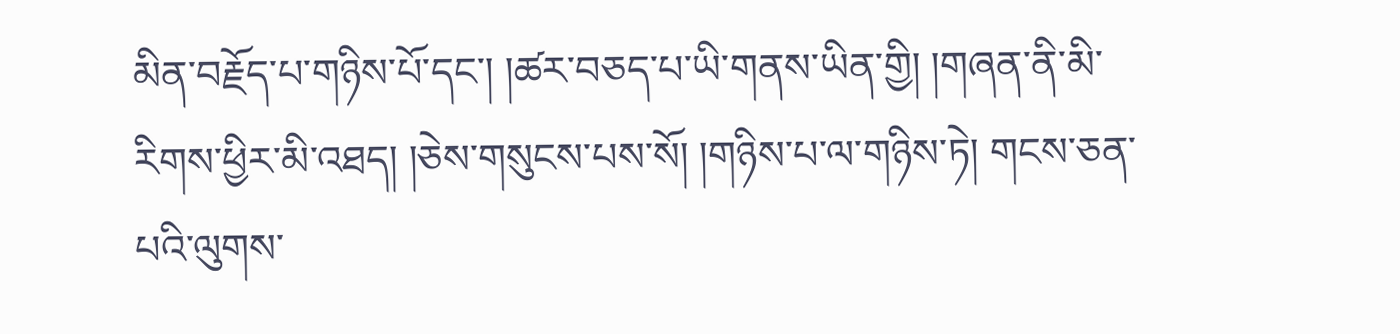མིན་བརྗོད་པ་གཉིས་པོ་དང་། །ཚར་བཅད་པ་ཡི་གནས་ཡིན་གྱི། །གཞན་ནི་མི་རིགས་ཕྱིར་མི་འཐད། །ཅེས་གསུངས་པས་སོ། །གཉིས་པ་ལ་གཉིས་ཏེ། གངས་ཅན་པའི་ལུགས་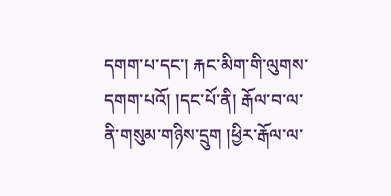དགག་པ་དང་། རྐང་མིག་གི་ལུགས་དགག་པའོ། །དང་པོ་ནི། རྒོལ་བ་ལ་ནི་གསུམ་གཉིས་དྲུག །ཕྱིར་རྒོལ་ལ་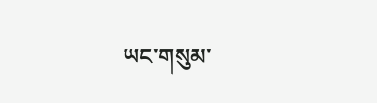ཡང་གསུམ་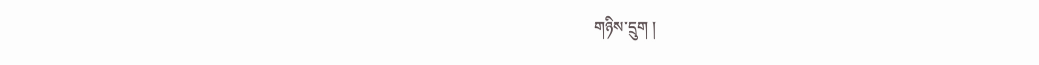གཉིས་དྲུག །